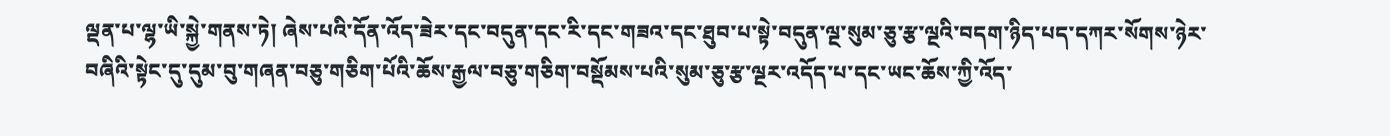ལྡན་པ་ལྷ་ཡི་སྐྱེ་གནས་ཏེ། ཞེས་པའི་དོན་འོད་ཟེར་དང་བདུན་དང་རི་དང་གཟའ་དང་ཐུབ་པ་སྟེ་བདུན་ལྔ་སུམ་ཅུ་རྩ་ལྔའི་བདག་ཉིད་པད་དཀར་སོགས་ཉེར་བཞིའི་སྟེང་དུ་དུམ་བུ་གཞན་བཅུ་གཅིག་པོའི་ཆོས་རྒྱལ་བཅུ་གཅིག་བསྡོམས་པའི་སུམ་ཅུ་རྩ་ལྔར་འདོད་པ་དང་ཡང་ཆོས་ཀྱི་འོད་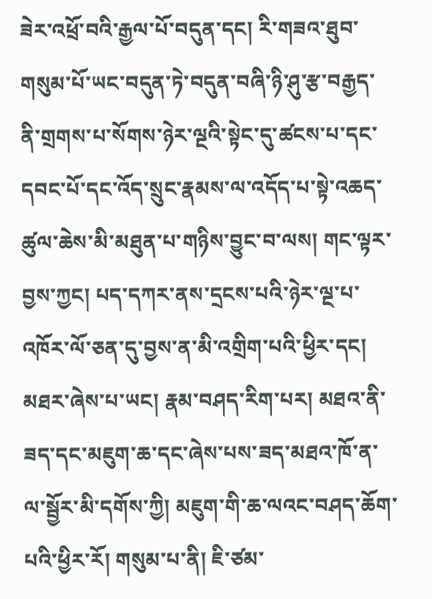ཟེར་འཕྲོ་བའི་རྒྱལ་པོ་བདུན་དང། རི་གཟའ་ཐུབ་གསུམ་པོ་ཡང་བདུན་ཏེ་བདུན་བཞི་ཉི་ཤུ་རྩ་བརྒྱད་ནི་གྲགས་པ་སོགས་ཉེར་ལྔའི་སྟེང་དུ་ཚངས་པ་དང་དབང་པོ་དང་འོད་སྲུང་རྣམས་ལ་འདོད་པ་སྟེ་འཆད་ཚུལ་ཆེས་མི་མཐུན་པ་གཉིས་བྱུང་བ་ལས། གང་ལྟར་བྱས་ཀྱང། པད་དཀར་ནས་དྲངས་པའི་ཉེར་ལྔ་པ་འཁོར་ལོ་ཅན་དུ་བྱས་ན་མི་འགྲིག་པའི་ཕྱིར་དང། མཐར་ཞེས་པ་ཡང། རྣམ་བཤད་རིག་པར། མཐའ་ནི་ཟད་དང་མཇུག་ཆ་དང་ཞེས་པས་ཟད་མཐའ་ཁོ་ན་ལ་སྦྱོར་མི་དགོས་ཀྱི། མཇུག་གི་ཆ་ལའང་བཤད་ཆོག་པའི་ཕྱིར་རོ། གསུམ་པ་ནི། ཇི་ཙམ་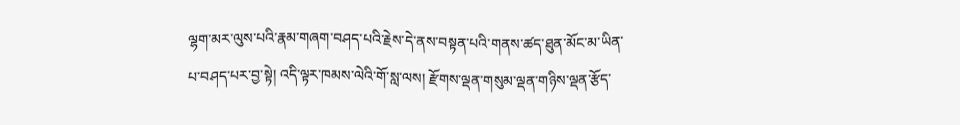ལྷག་མར་ལུས་པའི་རྣམ་གཞག་བཤད་པའི་རྗེས་དེ་ནས་བསྟན་པའི་གནས་ཚད་ཐུན་མོང་མ་ཡིན་པ་བཤད་པར་བྱ་སྟེ། འདི་ལྟར་ཁམས་ལེའི་གོ་སླ་ལས། རྫོགས་ལྡན་གསུམ་ལྡན་གཉིས་ལྡན་རྩོད་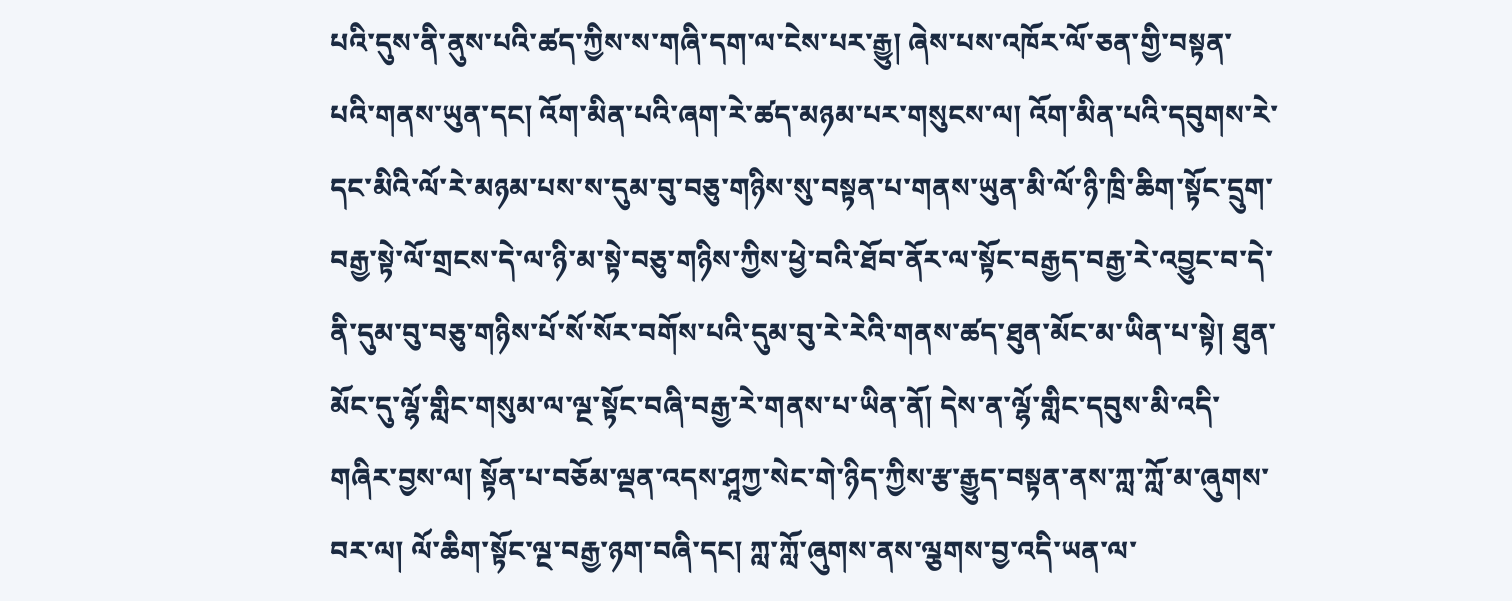པའི་དུས་ནི་ནུས་པའི་ཚད་ཀྱིས་ས་གཞི་དག་ལ་ངེས་པར་རྒྱུ། ཞེས་པས་འཁོར་ལོ་ཅན་གྱི་བསྟན་པའི་གནས་ཡུན་དང། འོག་མིན་པའི་ཞག་རེ་ཚད་མཉམ་པར་གསུངས་ལ། འོག་མིན་པའི་དབུགས་རེ་དང་མིའི་ལོ་རེ་མཉམ་པས་ས་དུམ་བུ་བཅུ་གཉིས་སུ་བསྟན་པ་གནས་ཡུན་མི་ལོ་ཉི་ཁྲི་ཆིག་སྟོང་དྲུག་བརྒྱ་སྟེ་ལོ་གྲངས་དེ་ལ་ཉི་མ་སྟེ་བཅུ་གཉིས་ཀྱིས་ཕྱེ་བའི་ཐོབ་ནོར་ལ་སྟོང་བརྒྱད་བརྒྱ་རེ་འབྱུང་བ་དེ་ནི་དུམ་བུ་བཅུ་གཉིས་པོ་སོ་སོར་བགོས་པའི་དུམ་བུ་རེ་རེའི་གནས་ཚད་ཐུན་མོང་མ་ཡིན་པ་སྟེ། ཐུན་མོང་དུ་ལྷོ་གླིང་གསུམ་ལ་ལྔ་སྟོང་བཞི་བརྒྱ་རེ་གནས་པ་ཡིན་ནོ། དེས་ན་ལྷོ་གླིང་དབུས་མི་འདི་གཞིར་བྱས་ལ། སྟོན་པ་བཅོམ་ལྡན་འདས་ཤཱཀྱ་སེང་གེ་ཉིད་ཀྱིས་རྩ་རྒྱུད་བསྟན་ནས་ཀླ་ཀློ་མ་ཞུགས་བར་ལ། ལོ་ཆིག་སྟོང་ལྔ་བརྒྱ་ཉག་བཞི་དང། ཀླ་ཀློ་ཞུགས་ནས་ལྕགས་བྱ་འདི་ཡན་ལ་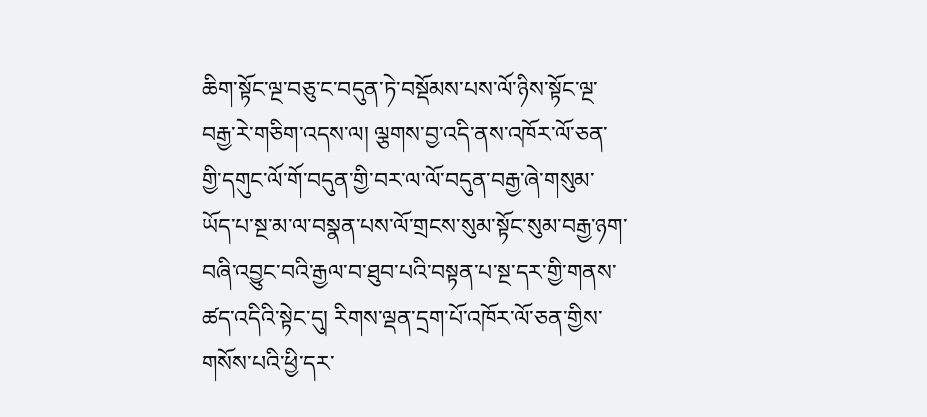ཆིག་སྟོང་ལྔ་བཅུ་ང་བདུན་ཏེ་བསྡོམས་པས་ལོ་ཉིས་སྟོང་ལྔ་བརྒྱ་རེ་གཅིག་འདས་ལ། ལྕགས་བྱ་འདི་ནས་འཁོར་ལོ་ཅན་གྱི་དགུང་ལོ་གོ་བདུན་གྱི་བར་ལ་ལོ་བདུན་བརྒྱ་ཞེ་གསུམ་ཡོད་པ་སྔ་མ་ལ་བསྣན་པས་ལོ་གྲངས་སུམ་སྟོང་སུམ་བརྒྱ་ཉག་བཞི་འབྱུང་བའི་རྒྱལ་བ་ཐུབ་པའི་བསྟན་པ་སྔ་དར་གྱི་གནས་ཚད་འདིའི་སྟེང་དུ། རིགས་ལྡན་དྲག་པོ་འཁོར་ལོ་ཅན་གྱིས་གསོས་པའི་ཕྱི་དར་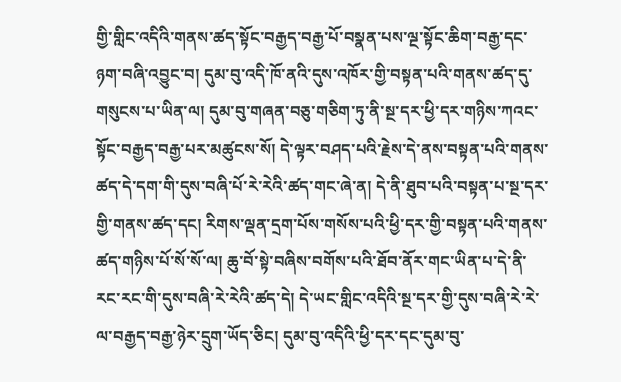གྱི་གླིང་འདིའི་གནས་ཚད་སྟོང་བརྒྱད་བརྒྱ་པོ་བསྣན་པས་ལྔ་སྟོང་ཆིག་བརྒྱ་དང་ཉག་བཞི་འབྱུང་བ། དུམ་བུ་འདི་ཁོ་ནའི་དུས་འཁོར་གྱི་བསྟན་པའི་གནས་ཚད་དུ་གསུངས་པ་ཡིན་ལ། དུམ་བུ་གཞན་བཅུ་གཅིག་ཏུ་ནི་སྔ་དར་ཕྱི་དར་གཉིས་ཀའང་སྟོང་བརྒྱད་བརྒྱ་པར་མཚུངས་སོ། དེ་ལྟར་བཤད་པའི་རྗེས་དེ་ནས་བསྟན་པའི་གནས་ཚད་དེ་དག་གི་དུས་བཞི་པོ་རེ་རེའི་ཚད་གང་ཞེ་ན། དེ་ནི་ཐུབ་པའི་བསྟན་པ་སྔ་དར་གྱི་གནས་ཚད་དང། རིགས་ལྡན་དྲག་པོས་གསོས་པའི་ཕྱི་དར་གྱི་བསྟན་པའི་གནས་ཚད་གཉིས་པོ་སོ་སོ་ལ། ཆུ་བོ་སྟེ་བཞིས་བགོས་པའི་ཐོབ་ནོར་གང་ཡིན་པ་དེ་ནི་རང་རང་གི་དུས་བཞི་རེ་རེའི་ཚད་དེ། དེ་ཡང་གླིང་འདིའི་སྔ་དར་གྱི་དུས་བཞི་རེ་རེ་ལ་བརྒྱད་བརྒྱ་ཉེར་དྲུག་ཡོད་ཅིང། དུམ་བུ་འདིའི་ཕྱི་དར་དང་དུམ་བུ་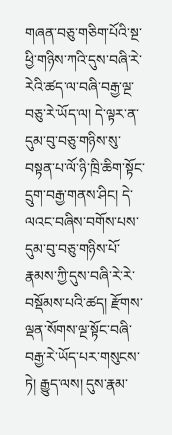གཞན་བཅུ་གཅིག་པོའི་སྔ་ཕྱི་གཉིས་ཀའི་དུས་བཞི་རེ་རེའི་ཚད་ལ་བཞི་བརྒྱ་ལྔ་བཅུ་རེ་ཡོད་ལ། དེ་ལྟར་ན་དུམ་བུ་བཅུ་གཉིས་སུ་བསྟན་པ་ལོ་ཉི་ཁྲི་ཆིག་སྟོང་དྲུག་བརྒྱ་གནས་ཤིང། དེ་ལའང་བཞིས་བགོས་པས་དུམ་བུ་བཅུ་གཉིས་པོ་རྣམས་ཀྱི་དུས་བཞི་རེ་རེ་བསྡོམས་པའི་ཚད། རྫོགས་ལྡན་སོགས་ལྔ་སྟོང་བཞི་བརྒྱ་རེ་ཡོད་པར་གསུངས་ཏེ། རྒྱུད་ལས། དུས་རྣམ་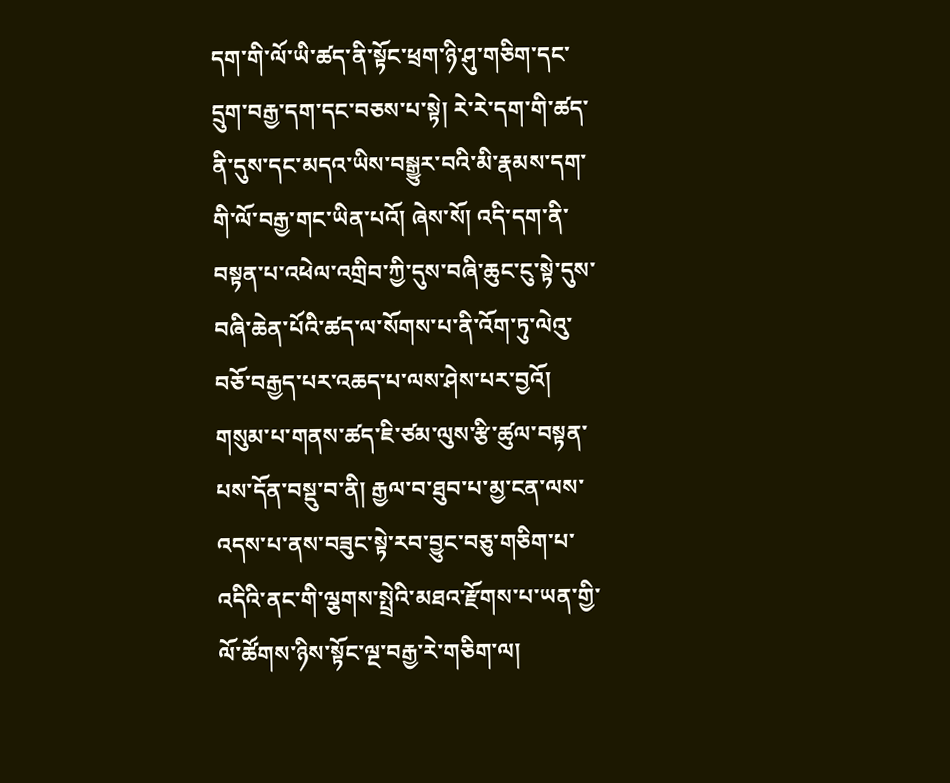དག་གི་ལོ་ཡི་ཚད་ནི་སྟོང་ཕྲག་ཉི་ཤུ་གཅིག་དང་དྲུག་བརྒྱ་དག་དང་བཅས་པ་སྟེ། རེ་རེ་དག་གི་ཚད་ནི་དུས་དང་མདའ་ཡིས་བསྒྱུར་བའི་མི་རྣམས་དག་གི་ལོ་བརྒྱ་གང་ཡིན་པའོ། ཞེས་སོ། འདི་དག་ནི་བསྟན་པ་འཕེལ་འགྲིབ་ཀྱི་དུས་བཞི་ཆུང་ངུ་སྟེ་དུས་བཞི་ཆེན་པོའི་ཚད་ལ་སོགས་པ་ནི་འོག་ཏུ་ལེའུ་བཅོ་བརྒྱད་པར་འཆད་པ་ལས་ཤེས་པར་བྱའོ། གསུམ་པ་གནས་ཚད་ཇི་ཙམ་ལུས་རྩི་ཚུལ་བསྟན་པས་དོན་བསྡུ་བ་ནི། རྒྱལ་བ་ཐུབ་པ་མྱ་ངན་ལས་འདས་པ་ནས་བཟུང་སྟེ་རབ་བྱུང་བཅུ་གཅིག་པ་འདིའི་ནང་གི་ལྕགས་སྤྲེའི་མཐའ་རྫོགས་པ་ཡན་གྱི་ལོ་ཚོགས་ཉིས་སྟོང་ལྔ་བརྒྱ་རེ་གཅིག་ལ།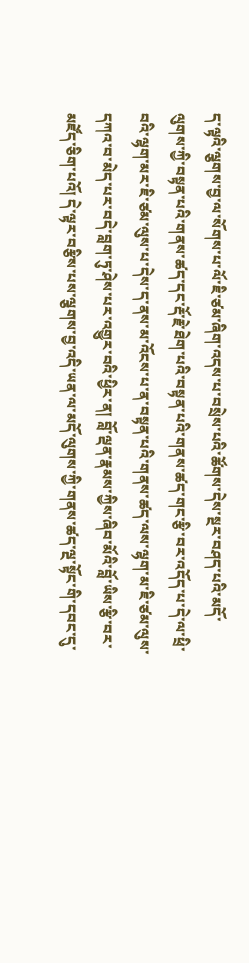ད་ལྟའི་ལྕགས་བྱ་ལ་སོགས་པ་ལོ་ཇི་ཙམ་ཞིག་འདས་པ་བསྲེས་པའི་ཚོགས་དེས་སྔར་བཤད་པའི་མདོ་ལུགས་ཀྱི་བསྟན་པའི་གནས་ཚད་དང་རྡོ་རྗེ་ཐེག་པའི་བསྟན་པའི་གནས་ཚད་གང་རྩི་བར་འདོད་པ་དེ་ལ་ཕྲི་བའི་ལྷག་མར་ཇི་ཙམ་ལུས་པ་དེས་ད་ནས་མ་འོངས་པ་ན་བསྟན་པའི་གནས་ཚད་ལས་ལྷག་མ་ཇི་ཙམ་ལུས་དཀའ་བ་མེད་པར་བདེ་བླག་ཏུ་ཤེས་པར་འགྱུར་བའི་ཕྱིར་ན། བློ་ལྡན་རྣམས་ཀྱིས་ཞིབ་མོའི་བློ་ཡིས་རྩི་བར་མཛོད་ཅིག་པའོ། དེ་ལྟར་བརྩིས་པས་ལྕགས་བྱ་འདི་ཡན་ལ་མདོ་ལུགས་ཀྱི་གནས་ཚད་ལྔ་སྟོང་གི་དབང་དུ་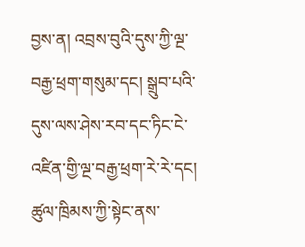བྱས་ན། འབྲས་བུའི་དུས་ཀྱི་ལྔ་བརྒྱ་ཕྲག་གསུམ་དང། སྒྲུབ་པའི་དུས་ལས་ཤེས་རབ་དང་ཏིང་ངེ་འཛིན་གྱི་ལྔ་བརྒྱ་ཕྲག་རེ་རེ་དང། ཚུལ་ཁྲིམས་ཀྱི་སྟེང་ནས་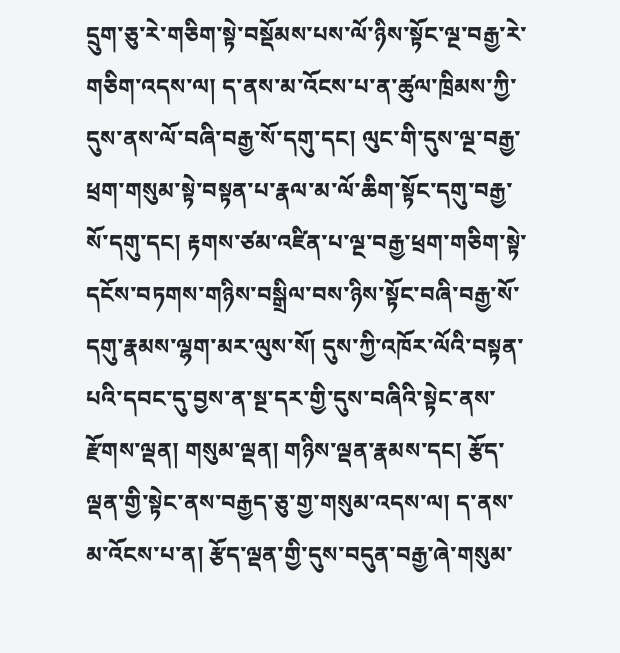དྲུག་ཅུ་རེ་གཅིག་སྟེ་བསྡོམས་པས་ལོ་ཉིས་སྟོང་ལྔ་བརྒྱ་རེ་གཅིག་འདས་ལ། ད་ནས་མ་འོངས་པ་ན་ཚུལ་ཁྲིམས་ཀྱི་དུས་ནས་ལོ་བཞི་བརྒྱ་སོ་དགུ་དང། ལུང་གི་དུས་ལྔ་བརྒྱ་ཕྲག་གསུམ་སྟེ་བསྟན་པ་རྣལ་མ་ལོ་ཆིག་སྟོང་དགུ་བརྒྱ་སོ་དགུ་དང། རྟགས་ཙམ་འཛིན་པ་ལྔ་བརྒྱ་ཕྲག་གཅིག་སྟེ་དངོས་བཏགས་གཉིས་བསྒྲིལ་བས་ཉིས་སྟོང་བཞི་བརྒྱ་སོ་དགུ་རྣམས་ལྷག་མར་ལུས་སོ། དུས་ཀྱི་འཁོར་ལོའི་བསྟན་པའི་དབང་དུ་བྱས་ན་སྔ་དར་གྱི་དུས་བཞིའི་སྟེང་ནས་རྫོགས་ལྡན། གསུམ་ལྡན། གཉིས་ལྡན་རྣམས་དང། རྩོད་ལྡན་གྱི་སྟེང་ནས་བརྒྱད་ཅུ་གྱ་གསུམ་འདས་ལ། ད་ནས་མ་འོངས་པ་ན། རྩོད་ལྡན་གྱི་དུས་བདུན་བརྒྱ་ཞེ་གསུམ་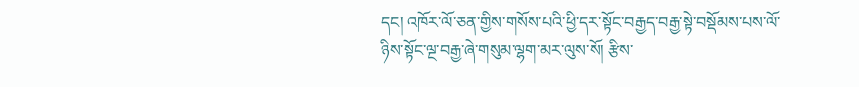དང། འཁོར་ལོ་ཅན་གྱིས་གསོས་པའི་ཕྱི་དར་སྟོང་བརྒྱད་བརྒྱ་སྟེ་བསྡོམས་པས་ལོ་ཉིས་སྟོང་ལྔ་བརྒྱ་ཞེ་གསུམ་ལྷག་མར་ལུས་སོ། རྩིས་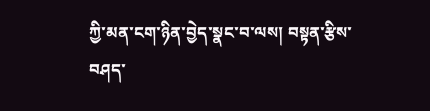ཀྱི་མན་ངག་ཉིན་བྱེད་སྣང་བ་ལས། བསྟན་རྩིས་བཤད་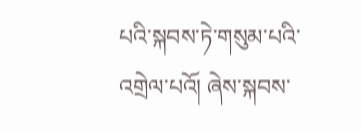པའི་སྐབས་ཏེ་གསུམ་པའི་འགྲེལ་པའོ། ཞེས་སྐབས་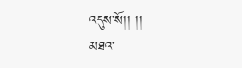འདུས་སོ།། །།
མཐའ་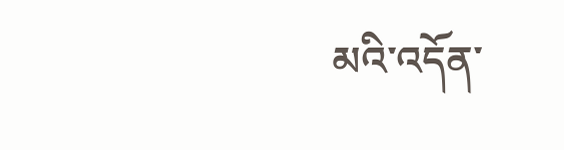མའི་འདོན་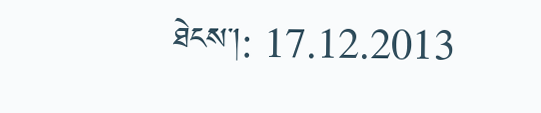ཐེངས་།: 17.12.2013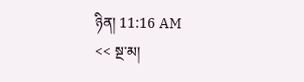ཉིན། 11:16 AM
<< སྔ་མ།